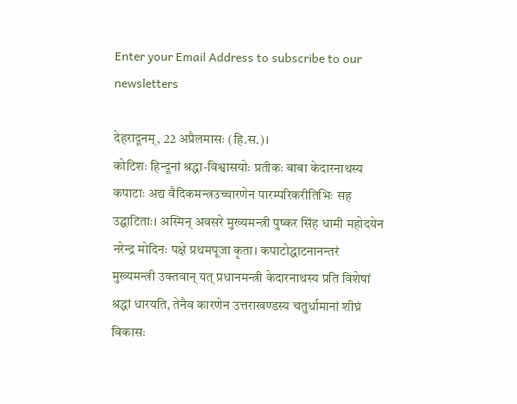Enter your Email Address to subscribe to our newsletters

देहरादूनम्, 22 अप्रैलमासः (हि.स.)।
कोटिशः हिन्दूनां श्रद्धा-विश्वासयोः प्रतीकः बाबा केदारनाथस्य कपाटाः अद्य वैदिकमन्त्रउच्चारणेन पारम्परिकरीतिभिः सह उद्घाटिताः। अस्मिन् अवसरे मुख्यमन्त्री पुष्कर सिंह धामी महोदयेन नरेन्द्र मोदिनः पक्षे प्रथमपूजा कृता। कपाटोद्धाटनानन्तरं मुख्यमन्त्री उक्तवान् यत् प्रधानमन्त्री केदारनाथस्य प्रति विशेषां श्रद्धां धारयति, तेनैव कारणेन उत्तराखण्डस्य चतुर्धामानां शीघ्रं विकासः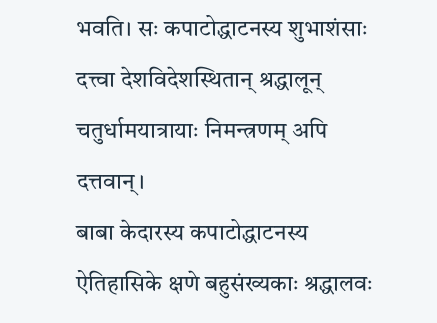भवति। सः कपाटोद्धाटनस्य शुभाशंसाः दत्त्वा देशविदेशस्थितान् श्रद्धालून् चतुर्धामयात्रायाः निमन्त्रणम् अपि दत्तवान्।
बाबा केदारस्य कपाटोद्धाटनस्य ऐतिहासिके क्षणे बहुसंख्यकाः श्रद्धालवः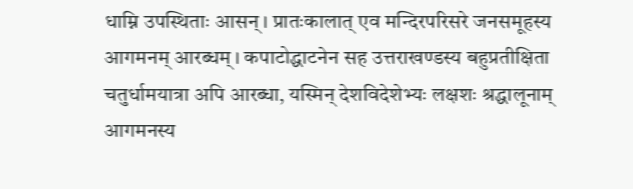धाम्नि उपस्थिताः आसन्। प्रातःकालात् एव मन्दिरपरिसरे जनसमूहस्य आगमनम् आरब्धम्। कपाटोद्धाटनेन सह उत्तराखण्डस्य बहुप्रतीक्षिता चतुर्धामयात्रा अपि आरब्धा, यस्मिन् देशविदेशेभ्यः लक्षशः श्रद्धालूनाम् आगमनस्य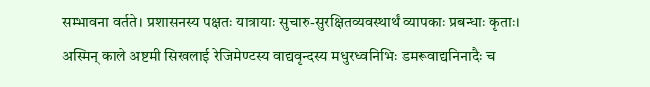सम्भावना वर्तते। प्रशासनस्य पक्षतः यात्रायाः सुचारु-सुरक्षितव्यवस्थार्थं व्यापकाः प्रबन्धाः कृताः।
अस्मिन् काले अष्टमी सिखलाई रेजिमेण्टस्य वाद्यवृन्दस्य मधुरध्वनिभिः डमरूवाद्यनिनादैः च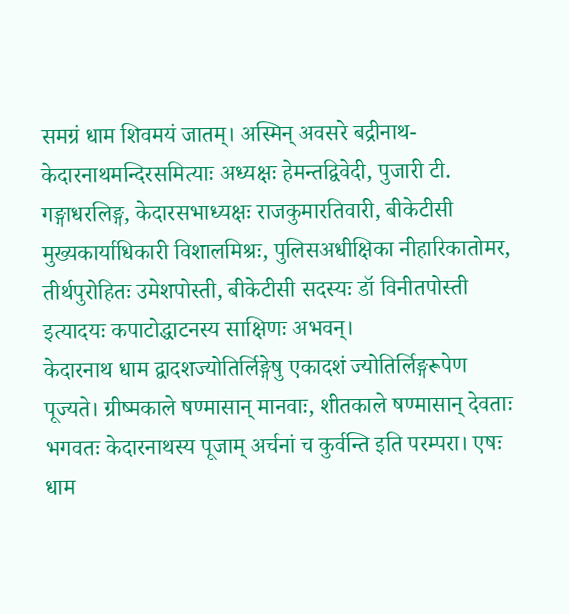समग्रं धाम शिवमयं जातम्। अस्मिन् अवसरे बद्रीनाथ-केदारनाथमन्दिरसमित्याः अध्यक्षः हेमन्तद्विवेदी, पुजारी टी. गङ्गाधरलिङ्ग, केदारसभाध्यक्षः राजकुमारतिवारी, बीकेटीसी मुख्यकार्याधिकारी विशालमिश्रः, पुलिसअधीक्षिका नीहारिकातोमर, तीर्थपुरोहितः उमेशपोस्ती, बीकेटीसी सदस्यः डॉ विनीतपोस्ती इत्यादयः कपाटोद्धाटनस्य साक्षिणः अभवन्।
केदारनाथ धाम द्वादशज्योतिर्लिङ्गेषु एकादशं ज्योतिर्लिङ्गरूपेण पूज्यते। ग्रीष्मकाले षण्मासान् मानवाः, शीतकाले षण्मासान् देवताः भगवतः केदारनाथस्य पूजाम् अर्चनां च कुर्वन्ति इति परम्परा। एषः धाम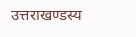उत्तराखण्डस्य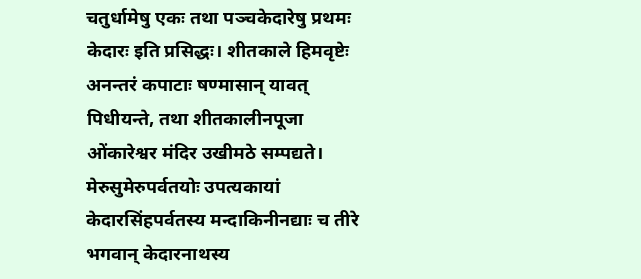चतुर्धामेषु एकः तथा पञ्चकेदारेषु प्रथमः केदारः इति प्रसिद्धः। शीतकाले हिमवृष्टेः अनन्तरं कपाटाः षण्मासान् यावत् पिधीयन्ते, तथा शीतकालीनपूजा ओंकारेश्वर मंदिर उखीमठे सम्पद्यते।
मेरुसुमेरुपर्वतयोः उपत्यकायां केदारसिंहपर्वतस्य मन्दाकिनीनद्याः च तीरे भगवान् केदारनाथस्य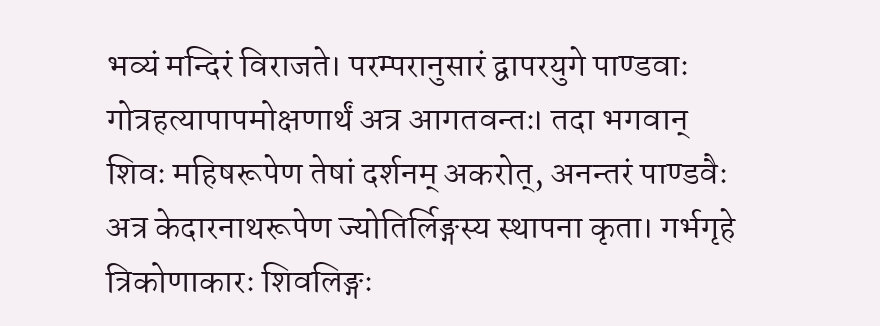भव्यं मन्दिरं विराजते। परम्परानुसारं द्वापरयुगे पाण्डवाः गोत्रहत्यापापमोक्षणार्थं अत्र आगतवन्तः। तदा भगवान् शिवः महिषरूपेण तेषां दर्शनम् अकरोत्, अनन्तरं पाण्डवैः अत्र केदारनाथरूपेण ज्योतिर्लिङ्गस्य स्थापना कृता। गर्भगृहे त्रिकोणाकारः शिवलिङ्गः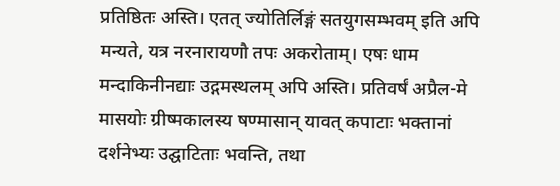प्रतिष्ठितः अस्ति। एतत् ज्योतिर्लिङ्गं सतयुगसम्भवम् इति अपि मन्यते, यत्र नरनारायणौ तपः अकरोताम्। एषः धाम मन्दाकिनीनद्याः उद्गमस्थलम् अपि अस्ति। प्रतिवर्षं अप्रैल-मे मासयोः ग्रीष्मकालस्य षण्मासान् यावत् कपाटाः भक्तानां दर्शनेभ्यः उद्घाटिताः भवन्ति, तथा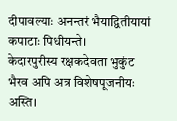दीपावल्याः अनन्तरं भैयाद्वितीयायां कपाटाः पिधीयन्ते।
केदारपुरीस्य रक्षकदेवता भुकुंट भैरव अपि अत्र विशेषपूजनीयः अस्ति।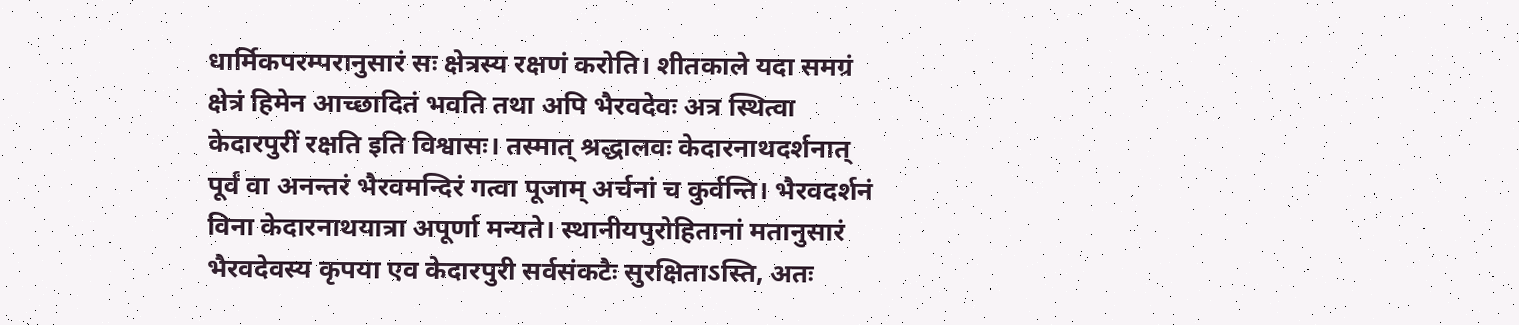धार्मिकपरम्परानुसारं सः क्षेत्रस्य रक्षणं करोति। शीतकाले यदा समग्रं क्षेत्रं हिमेन आच्छादितं भवति तथा अपि भैरवदेवः अत्र स्थित्वा केदारपुरीं रक्षति इति विश्वासः। तस्मात् श्रद्धालवः केदारनाथदर्शनात् पूर्वं वा अनन्तरं भैरवमन्दिरं गत्वा पूजाम् अर्चनां च कुर्वन्ति। भैरवदर्शनं विना केदारनाथयात्रा अपूर्णा मन्यते। स्थानीयपुरोहितानां मतानुसारं भैरवदेवस्य कृपया एव केदारपुरी सर्वसंकटैः सुरक्षिताऽस्ति, अतः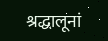श्रद्धालूनां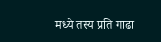मध्ये तस्य प्रति गाढा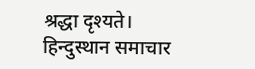श्रद्धा दृश्यते।
हिन्दुस्थान समाचार